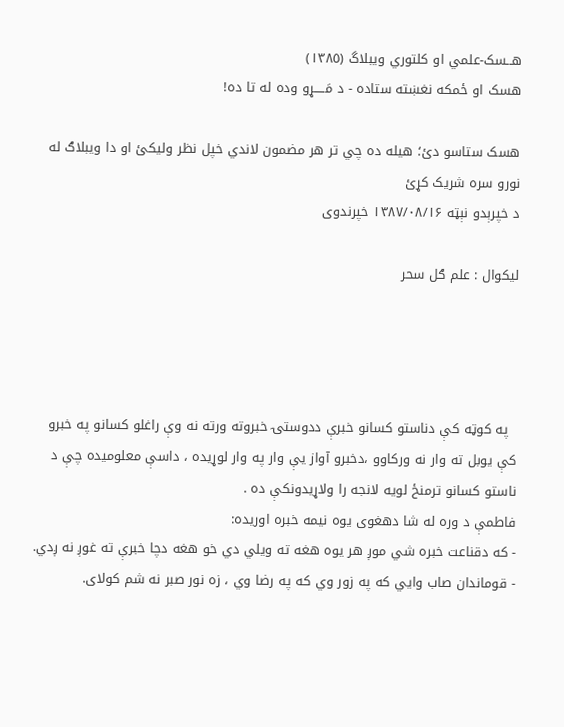هــسک-علمي او کلتوري ویبلاگ (١٣٨٥)
هسک او ځمکه نغښته ستاده - د مَـــــړو وده له تا ده!

هسک ستاسو دئ؛ هیله ده چي تر هر مضمون لاندي خپل نظر ولیکئ او دا ویبلاګ له نورو سره شریک کړئ
د خپرېدو نېټه ۱۳۸۷/۰۸/۱۶ خپرندوی

لیکوال : علم ګل سحر




  په کوټه کې دناستو کسانو خبرې ددوستۍ خبروته ورته نه وې راغلو کسانو په خبرو کې یوبل ته وار نه ورکاوو ،دخبرو آواز یې وار په وار لوړیده ، داسې معلومیده چې د ناستو کسانو ترمنځ لویه لانجه را ولاړیدونکې ده .
فاطمې د وره له شا دهغوی یوه نیمه خبره اوریده:
- که دقناعت خبره شي موږ هر یوه هغه ته ویلي دي خو هغه دچا خبرې ته غوږ نه ږدي.
- قوماندان صاب وایي که په زور وي که په رضا وي ، زه نور صبر نه شم کولای.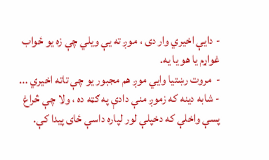- دایې اخیري وار دی ، موږ ته یې ویلي چې زه یو ځواب غواړم یا هو یا یه.
-  مروت رښتیا وایي موږ هم مجبور یو چې تاته اخیري ...
- شابه دینه که زموږ منې دادې په ګټه ده ، ولا چې څراغ پسې واخلې که دخپلې لور لپاره داسې ځای پیدا کې.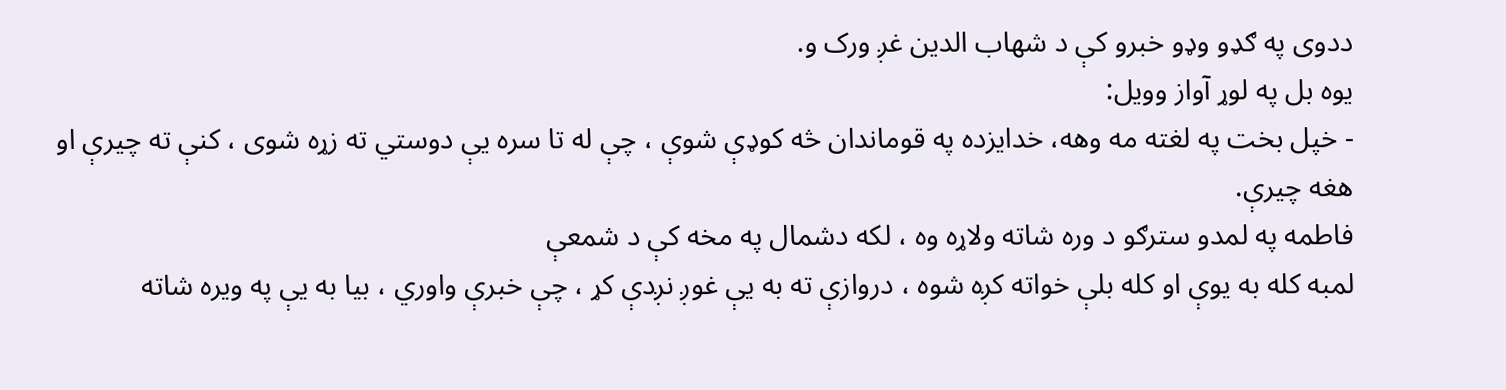ددوی په ګډو وډو خبرو کې د شهاب الدین غږ ورک و.
یوه بل په لوړ آواز وویل:
- خپل بخت په لغته مه وهه، خدایزده په قوماندان څه کوډې شوې ، چې له تا سره یې دوستي ته زړه شوی ، کنې ته چیرې او هغه چیرې.
فاطمه په لمدو سترګو د وره شاته ولاړه وه ، لکه دشمال په مخه کې د شمعې
لمبه کله به یوې او کله بلې خواته کږه شوه ، دروازې ته به یې غوږ نږدې کړ ، چې خبرې واوري ، بیا به یې په ویره شاته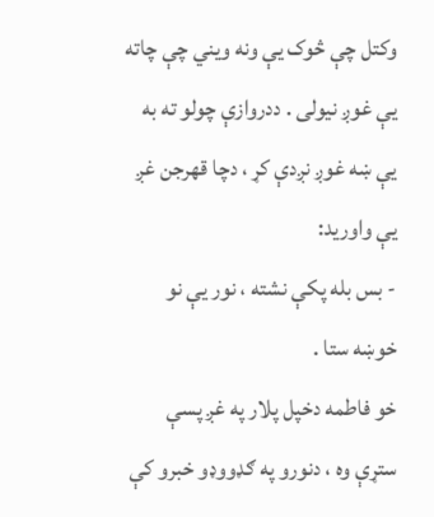وکتل چې څوک یې ونه ویني چې چاته یې غوږ نیولی . ددروازې چولو ته به یې ښه غوږ نږدې کړ ، دچا قهرجن غږ یې واورید:
- بس بله پکې نشته ، نور یې نو خوښه ستا .
خو فاطمه دخپل پلار په غږ پسې ستړې وه ، دنورو په ګډووډو خبرو کې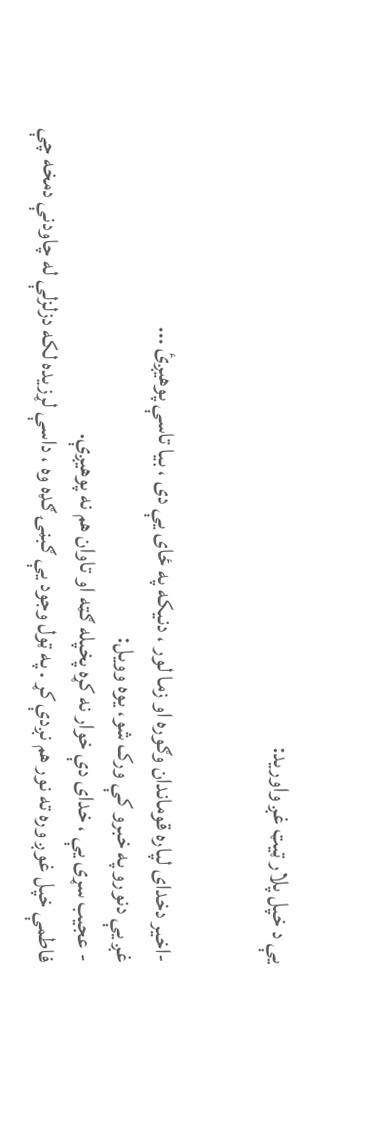یې د خپل پلار ټیټ غږ واورید:


-اخیر دخدای لپاره قوماندان وګوره او زما لور ، دنیکه په ځای یې دی ، بیا تاسې پوهیږئ ...
غږ یې دنورو په خبرو کې ورک شو، یوه وویل:
- عجیب سړی یې ، خدای دې خوار نه کړه پخپله ګټه او تاوان هم نه پوهیږې.
فاطمې خپل غوږ وره ته نور هم نږدې کړ . په ټول وجود یې ګبڼۍ ګډه وه ، داسې لړزیده لکه دزلزلې له چاودنې دمخه چې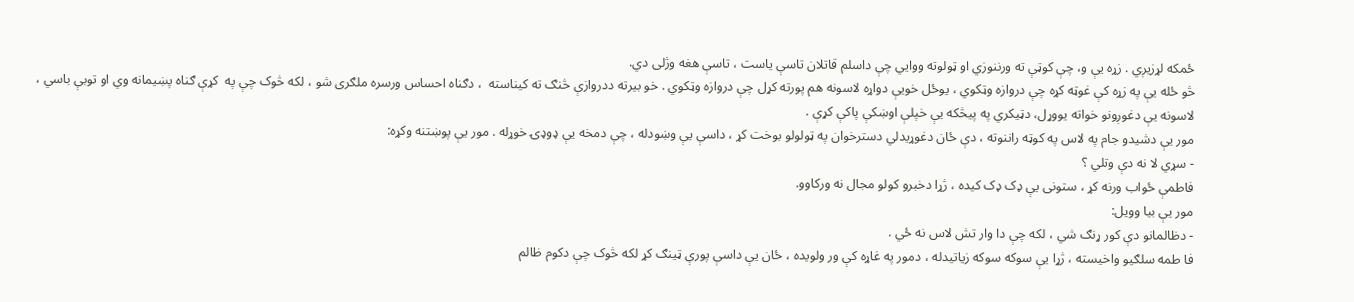ځمکه لړزیږي . زړه یې و، چې کوټې ته ورننوزي او ټولوته ووایي چې داسلم قاتلان تاسې یاست ، تاسې هغه وژلی دي.
څو ځله یې په زړه کې غوټه کړه چې دروازه وټکوي ، یوځل خویې دواړه لاسونه هم پورته کړل چې دروازه وټکوي . خو بیرته ددروازې څنګ ته کیناسته  ، دګناه احساس ورسره ملګری شو ، لکه څوک چې په  کړې ګناه پښیمانه وي او توبې باسي ، لاسونه یې دغوږونو خواته یووړل، دټیکري په پیڅکه یې خپلې اوښکې پاکې کړې .
مور یې دشیدو جام په لاس په کوټه راننوته ، دې ځان دغوړیدلي دسترخوان په ټولولو بوخت کړ ، داسې یې وښودله ، چې دمخه یې ډوډۍ خوړله . مور یې پوښتنه وکړه:
- سړي لا نه دې وتلي ؟
فاطمې ځواب ورنه کړ ، ستونی یې ډک ډک کیده ، ژړا دخبرو کولو مجال نه ورکاوو.
مور یې بیا وویل:
- دظالمانو دې کور ړنګ شي ، لکه چې دا وار تش لاس نه ځي .
فا طمه سلګیو واخیسته ، ژړا یې سوکه سوکه زیاتیدله ، دمور په غاړه کې ور ولویده ، ځان یې داسې پورې ټینګ کړ لکه څوک چې دکوم ظالم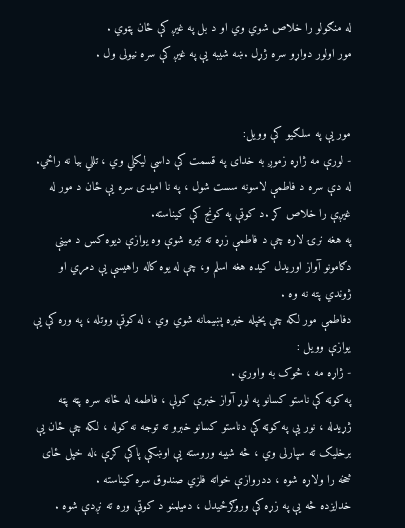له منګولو را خلاص شوي وي او د بل په غیږ کې ځان پټوي .
مور اولور دواړو سره ژړل .ښه شیبه یې په غیږ کې سره نیولی ول .


مور یې په سلګیو کې وویل:
- لورې مه ژاړه زموږ به خدای په قسمت کې داسې لیکلي وي ، تللي بیا نه راځي.
له دې سره د فاطمې لاسونه سست شول ، په نا امیدی سره یې ځان د مور له غیږې را خلاص کړ .د کوټې په کونج کې کیناسته.
په هغه نرۍ لاره چې د فاطمې زړه ته تیره شوې وه یوازې دیوه کس د مینې دګامونو آواز اوریدل کیده هغه اسلم و، چې له یوه کاله راهیسې یې دمړي او ژوندي پته نه وه .
دفاطمې مور لکه چې پخپله خبره پښیمانه شوي وي ، له کوټې ووتله ، په وره کې یې یوازې وویل :
- ژاړه مه ، څوک به واوري .
په کوټه کې ناستو کسانو په لوړ آواز خبرې کولې ، فاطمه له ځانه سره پټه پټه ژړیدله ، نور یې په کوټه کې دناستو کسانو خبرو ته توجه نه کوله ، لکه چې ځان یې برخلیک ته سپارلی وي ، څه شیبه وروسته یې اوښکې پاکې کړې ،له خپل ځای څخه را ولاړه شوه ، ددروازې خواته فلزي صندوق سره کیناسته .
خدایزده څه یې په زړه کې وروګرځیدل ، دمیلمنو د کوټې وره ته نږدې شوه .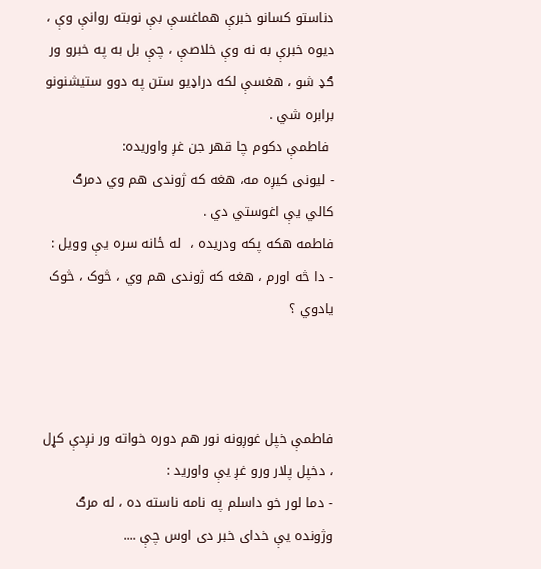دناستو کسانو خبرې هماغسې بې نوبته روانې وې ، دیوه خبرې به نه وې خلاصې ، چې بل به په خبرو ور ګډ شو ، هغسې لکه دراډیو ستن په دوو ستیشنونو برابره شي .
 فاطمې دکوم چا قهر جن غږ واوریده:
- لیونی کیږه مه، هغه که ژوندی هم وي دمرګ کالي یې اغوستي دي .
فاطمه هکه پکه ودریده ،  له ځانه سره یې وویل :
- دا څه اورم ، هغه که ژوندی هم وي ، څوک ، څوک یادوي ؟



فاطمې خپل غوږونه نور هم دوره خواته ور نږدې کړل ، دخپل پلار ورو غږ یې واورید :
- دما لور خو داسلم په نامه ناسته ده ، له مرګ وژونده یې خدای خبر دی اوس چې ....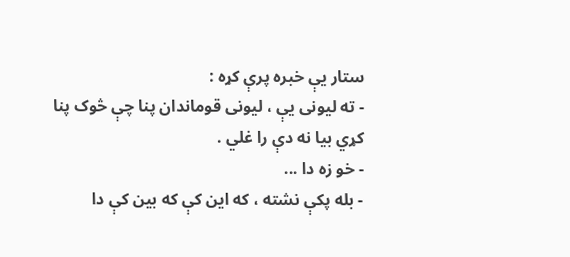ستار یې خبره پرې کړه :
- ته لیونی یې ، لیونی قوماندان پنا چې څوک پنا کړي بیا نه دې را غلي .
- خو زه دا ...
- بله پکې نشته ، که این کې که بین کې دا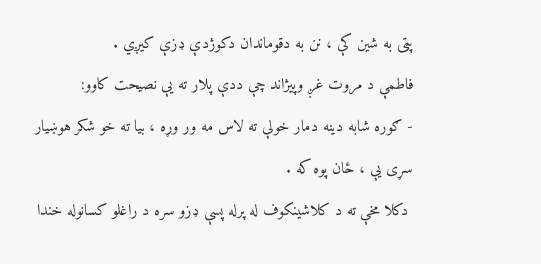پټی به شین کې ، نن به دقوماندان دکوژدې ډزې کیږي .
فاطمې د مروت غږ وپیژاند چې ددې پلار ته یې نصیحت کاوو:
- ګوره شابه دینه دمار خولې ته لاس مه ور وړه ، بیا ته خو شکر هوښیار سړی یې ، ځان پوه که .
 دکلا مخې ته د کلاشینکوف له پرله پسې ډزو سره د راغلو کسانوله خندا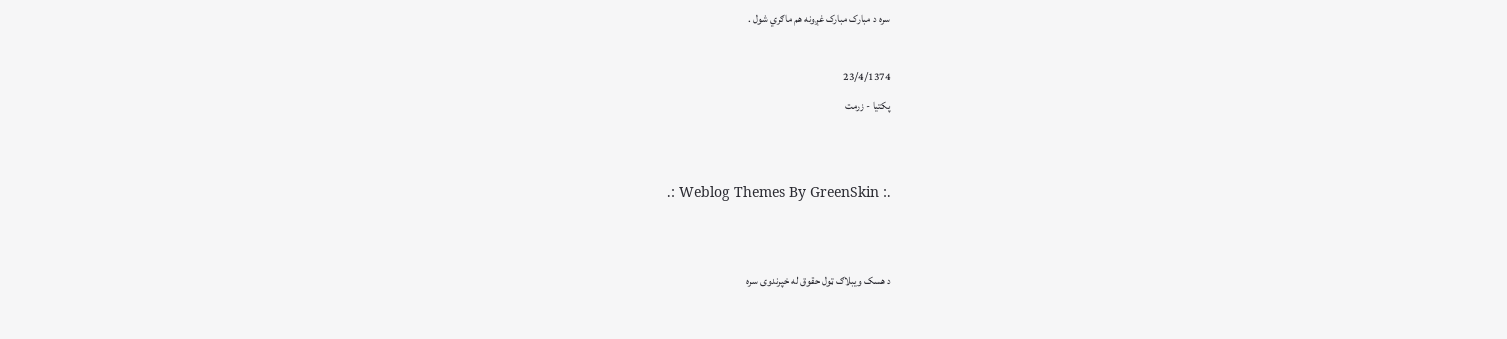سره د مبارک مبارک غږونه هم ماګري شول .

23/4/1374
پکتیا - زرمت


.: Weblog Themes By GreenSkin :.


د هسک ویبلاګ ټول حقوق له خپرندوی سره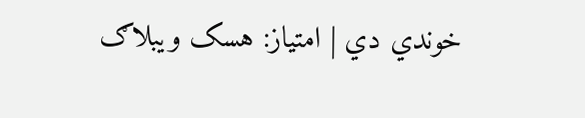خوندي دي | امتیاز: هسک ویبلاګ